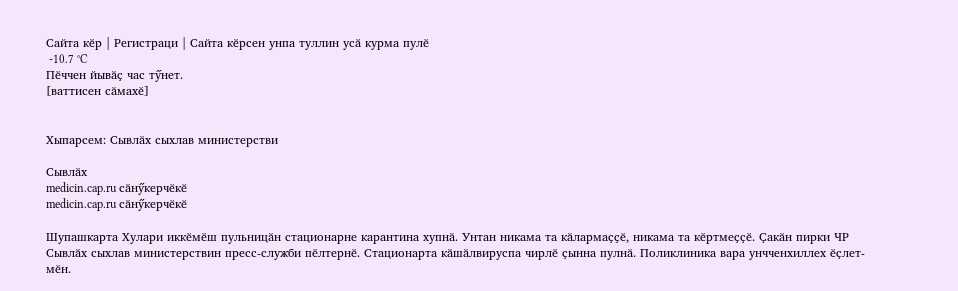Сайта кӗр | Регистраци | Сайта кӗрсен унпа туллин усӑ курма пулӗ
 -10.7 °C
Пӗччен йывӑҫ час тӳнет.
[ваттисен сӑмахӗ]


Хыпарсем: Сывлӑх сыхлав министерстви

Сывлӑх
medicin.cap.ru сӑнӳкерчӗкӗ
medicin.cap.ru сӑнӳкерчӗкӗ

Шупашкарта Хулари иккӗмӗш пульницӑн стационарне карантина хупнӑ. Унтан никама та кӑлармаҫҫӗ, никама та кӗртмеҫҫӗ. Ҫакӑн пирки ЧР Сывлӑх сыхлав министерствин пресс-служби пӗлтернӗ. Стационарта кӑшӑлвируспа чирлӗ ҫынна пулнӑ. Поликлиника вара унчченхиллех ӗҫлет-мӗн.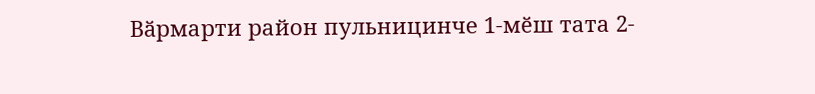Вӑрмарти район пульницинче 1-мӗш тата 2-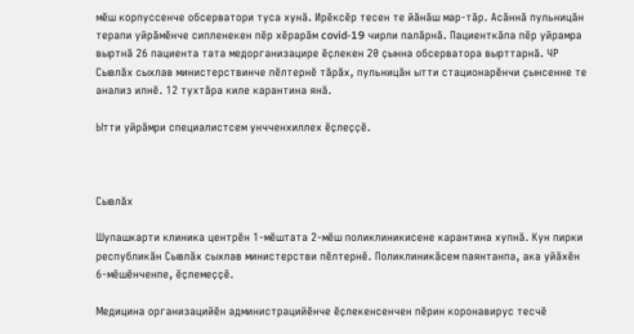мӗш корпуссенче обсерватори туса хунӑ. Ирӗксӗр тесен те йӑнӑш мар-тӑр. Асӑннӑ пульницӑн терапи уйрӑмӗнче сипленекен пӗр хӗрарӑм covid-19 чирли палӑрнӑ. Пациенткӑпа пӗр уйрамра выртнӑ 26 пациента тата медорганизацире ӗҫлекен 20 ҫынна обсерватора вырттарнӑ. ЧР Сывлӑх сыхлав министерствинче пӗлтернӗ тӑрӑх, пульницӑн ытти стационарӗнчи ҫынсенне те анализ илнӗ. 12 тухтӑра киле карантина янӑ.

Ытти уйрӑмри специалистсем унчченхиллех ӗҫлеҫҫӗ.



Сывлӑх

Шупашкарти клиника центрӗн 1-мӗштата 2-мӗш поликлиникисене карантина хупнӑ. Кун пирки республикӑн Сывлӑх сыхлав министерстви пӗлтернӗ. Поликлиникӑсем паянтанпа, ака уйӑхӗн 6-мӗшӗнченпе, ӗҫлемеҫҫӗ.

Медицина организацийӗн администрацийӗнче ӗҫлекенсенчен пӗрин коронавирус тесчӗ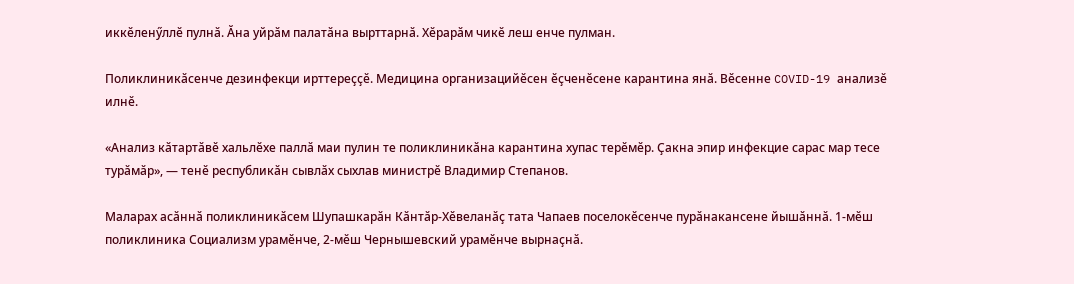иккӗленӳллӗ пулнӑ. Ӑна уйрӑм палатӑна вырттарнӑ. Хӗрарӑм чикӗ леш енче пулман.

Поликлиникӑсенче дезинфекци ирттереҫҫӗ. Медицина организацийӗсен ӗҫченӗсене карантина янӑ. Вӗсенне COVID-19 анализӗ илнӗ.

«Анализ кӑтартӑвӗ хальлӗхе паллӑ маи пулин те поликлиникӑна карантина хупас терӗмӗр. Ҫакна эпир инфекцие сарас мар тесе турӑмӑр», — тенӗ республикӑн сывлӑх сыхлав министрӗ Владимир Степанов.

Маларах асӑннӑ поликлиникӑсем Шупашкарӑн Кӑнтӑр-Хӗвеланӑҫ тата Чапаев поселокӗсенче пурӑнакансене йышӑннӑ. 1-мӗш поликлиника Социализм урамӗнче, 2-мӗш Чернышевский урамӗнче вырнаҫнӑ.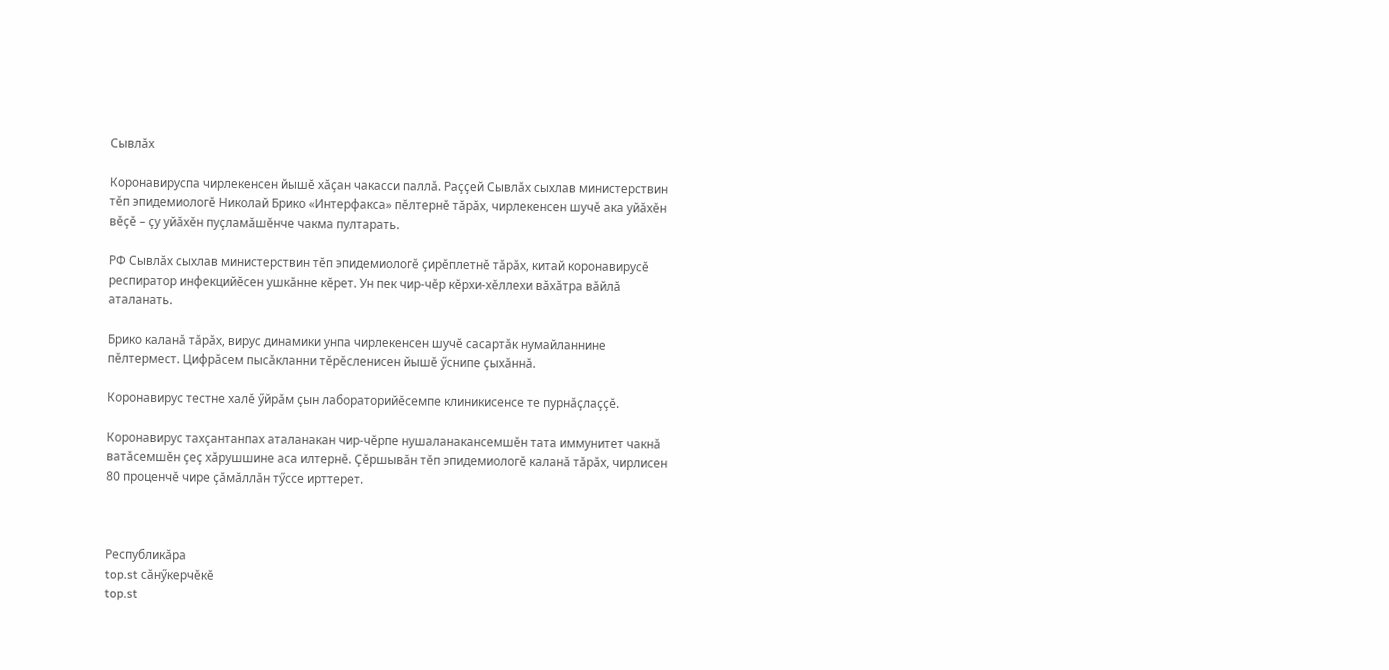Сывлӑх

Коронавируспа чирлекенсен йышӗ хӑҫан чакасси паллӑ. Раҫҫей Сывлӑх сыхлав министерствин тӗп эпидемиологӗ Николай Брико «Интерфакса» пӗлтернӗ тӑрӑх, чирлекенсен шучӗ ака уйӑхӗн вӗҫӗ – ҫу уйӑхӗн пуҫламӑшӗнче чакма пултарать.

РФ Сывлӑх сыхлав министерствин тӗп эпидемиологӗ ҫирӗплетнӗ тӑрӑх, китай коронавирусӗ респиратор инфекцийӗсен ушкӑнне кӗрет. Ун пек чир-чӗр кӗрхи-хӗллехи вӑхӑтра вӑйлӑ аталанать.

Брико каланӑ тӑрӑх, вирус динамики унпа чирлекенсен шучӗ сасартӑк нумайланнине пӗлтермест. Цифрӑсем пысӑкланни тӗрӗсленисен йышӗ ӳснипе ҫыхӑннӑ.

Коронавирус тестне халӗ ӳйрӑм ҫын лабораторийӗсемпе клиникисенсе те пурнӑҫлаҫҫӗ.

Коронавирус тахҫантанпах аталанакан чир-чӗрпе нушаланакансемшӗн тата иммунитет чакнӑ ватӑсемшӗн ҫеҫ хӑрушшине аса илтернӗ. Ҫӗршывӑн тӗп эпидемиологӗ каланӑ тӑрӑх, чирлисен 80 проценчӗ чире ҫӑмӑллӑн тӳссе ирттерет.



Республикӑра
top.st сӑнӳкерчӗкӗ
top.st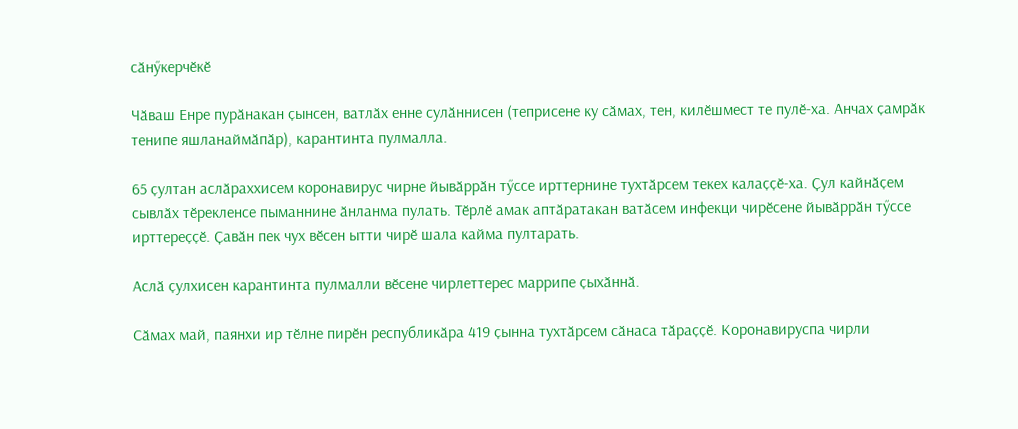сӑнӳкерчӗкӗ

Чӑваш Енре пурӑнакан ҫынсен, ватлӑх енне сулӑннисен (теприсене ку сӑмах, тен, килӗшмест те пулӗ-ха. Анчах ҫамрӑк тенипе яшланаймӑпӑр), карантинта пулмалла.

65 ҫултан аслӑраххисем коронавирус чирне йывӑррӑн тӳссе ирттернине тухтӑрсем текех калаҫҫӗ-ха. Ҫул кайнӑҫем сывлӑх тӗрекленсе пыманнине ӑнланма пулать. Тӗрлӗ амак аптӑратакан ватӑсем инфекци чирӗсене йывӑррӑн тӳссе ирттереҫҫӗ. Ҫавӑн пек чух вӗсен ытти чирӗ шала кайма пултарать.

Аслӑ ҫулхисен карантинта пулмалли вӗсене чирлеттерес маррипе ҫыхӑннӑ.

Сӑмах май, паянхи ир тӗлне пирӗн республикӑра 419 ҫынна тухтӑрсем сӑнаса тӑраҫҫӗ. Коронавируспа чирли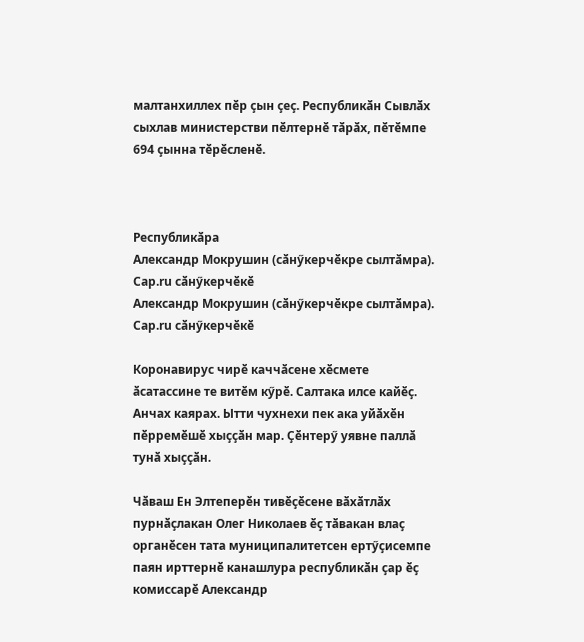малтанхиллех пӗр ҫын ҫеҫ. Республикӑн Сывлӑх сыхлав министерстви пӗлтернӗ тӑрӑх, пӗтӗмпе 694 ҫынна тӗрӗсленӗ.



Республикӑра
Александр Мокрушин (сӑнӳкерчӗкре сылтӑмра). Cap.ru сӑнӳкерчӗкӗ
Александр Мокрушин (сӑнӳкерчӗкре сылтӑмра). Cap.ru сӑнӳкерчӗкӗ

Коронавирус чирӗ каччӑсене хӗсмете ӑсатассине те витӗм кӳрӗ. Салтака илсе кайӗҫ. Анчах каярах. Ытти чухнехи пек ака уйӑхӗн пӗрремӗшӗ хыҫҫӑн мар. Ҫӗнтерӳ уявне паллӑ тунӑ хыҫҫӑн.

Чӑваш Ен Элтеперӗн тивӗҫӗсене вӑхӑтлӑх пурнӑҫлакан Олег Николаев ӗҫ тӑвакан влаҫ органӗсен тата муниципалитетсен ертӳҫисемпе паян ирттернӗ канашлура республикӑн ҫар ӗҫ комиссарӗ Александр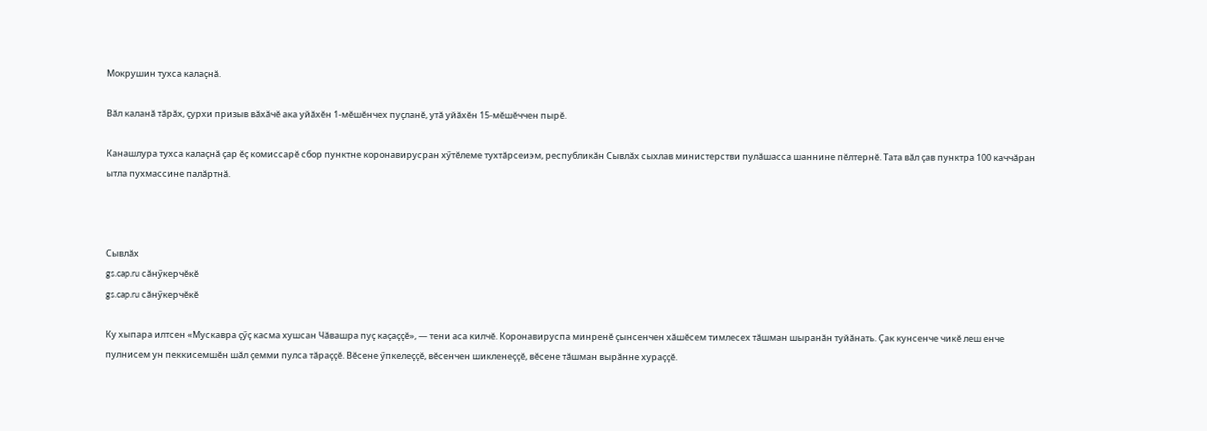Мокрушин тухса калаҫнӑ.

Вӑл каланӑ тӑрӑх, ҫурхи призыв вӑхӑчӗ ака уйӑхӗн 1-мӗшӗнчех пуҫланӗ, утӑ уйӑхӗн 15-мӗшӗччен пырӗ.

Канашлура тухса калаҫнӑ ҫар ӗҫ комиссарӗ сбор пунктне коронавирусран хӳтӗлеме тухтӑрсеиэм, республикӑн Сывлӑх сыхлав министерстви пулӑшасса шаннине пӗлтернӗ. Тата вӑл ҫав пунктра 100 каччӑран ытла пухмассине палӑртнӑ.



Сывлӑх
gs.cap.ru сӑнӳкерчӗкӗ
gs.cap.ru сӑнӳкерчӗкӗ

Ку хыпара илтсен «Мускавра ҫӳҫ касма хушсан Чӑвашра пуҫ каҫаҫҫӗ», — тени аса килчӗ. Коронавируспа минренӗ ҫынсенчен хӑшӗсем тимлесех тӑшман шыранӑн туйӑнать. Ҫак кунсенче чикӗ леш енче пулнисем ун пеккисемшӗн шӑл ҫемми пулса тӑраҫҫӗ. Вӗсене ӳпкелеҫҫӗ, вӗсенчен шикленеҫҫӗ, вӗсене тӑшман вырӑнне хураҫҫӗ.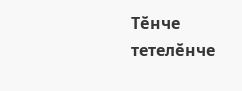Тӗнче тетелӗнче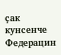ҫак кунсенче Федерацин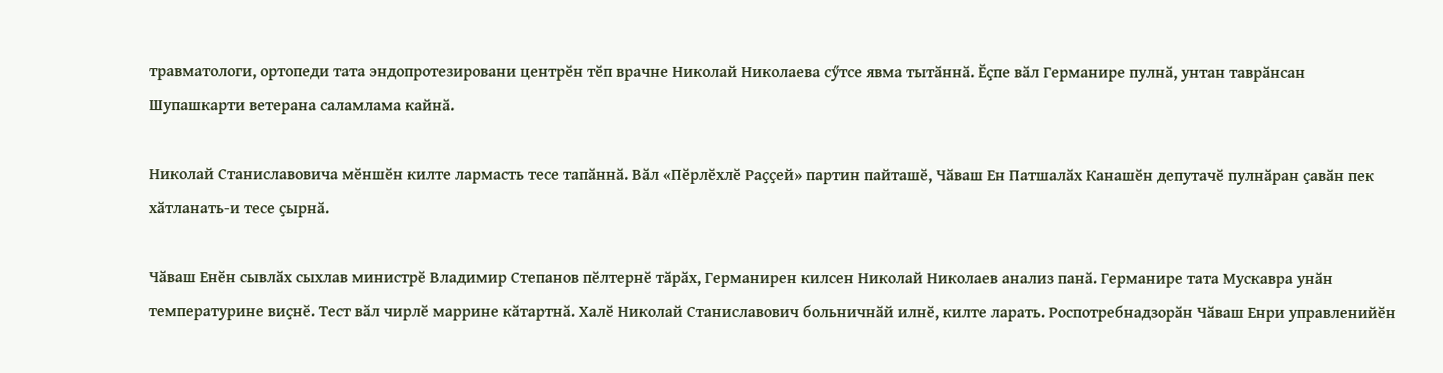травматологи, ортопеди тата эндопротезировани центрӗн тӗп врачне Николай Николаева сӳтсе явма тытӑннӑ. Ӗҫпе вӑл Германире пулнӑ, унтан таврӑнсан Шупашкарти ветерана саламлама кайнӑ.

Николай Станиславовича мӗншӗн килте лармасть тесе тапӑннӑ. Вӑл «Пӗрлӗхлӗ Раҫҫей» партин пайташӗ, Чӑваш Ен Патшалӑх Канашӗн депутачӗ пулнӑран ҫавӑн пек хӑтланать-и тесе ҫырнӑ.

Чӑваш Енӗн сывлӑх сыхлав министрӗ Владимир Степанов пӗлтернӗ тӑрӑх, Германирен килсен Николай Николаев анализ панӑ. Германире тата Мускавра унӑн температурине виҫнӗ. Тест вӑл чирлӗ маррине кӑтартнӑ. Халӗ Николай Станиславович больничнӑй илнӗ, килте ларать. Роспотребнадзорӑн Чӑваш Енри управленийӗн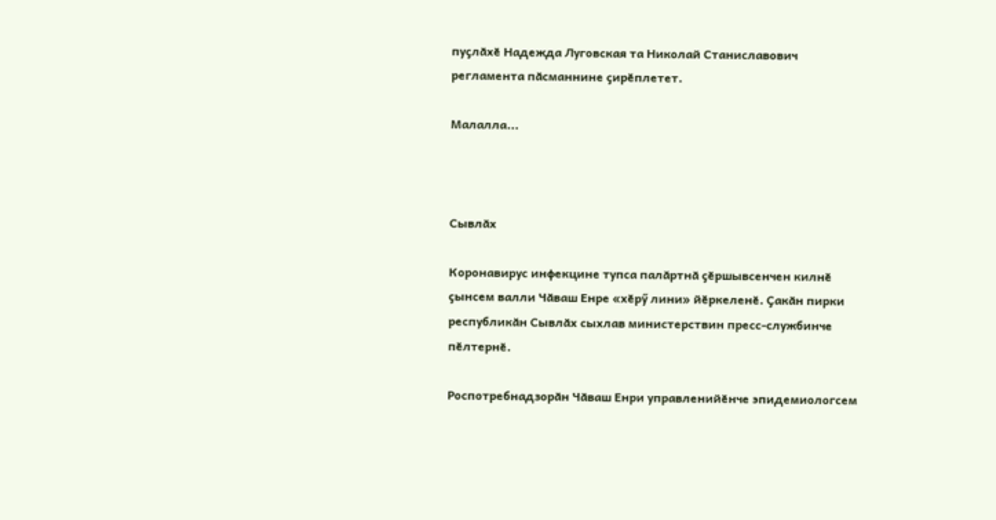пуҫлӑхӗ Надежда Луговская та Николай Станиславович регламента пӑсманнине ҫирӗплетет.

Малалла...



Сывлӑх

Коронавирус инфекцине тупса палӑртнӑ ҫӗршывсенчен килнӗ ҫынсем валли Чӑваш Енре «хӗрӳ лини» йӗркеленӗ. Ҫакӑн пирки республикӑн Сывлӑх сыхлав министерствин пресс-службинче пӗлтернӗ.

Роспотребнадзорӑн Чӑваш Енри управленийӗнче эпидемиологсем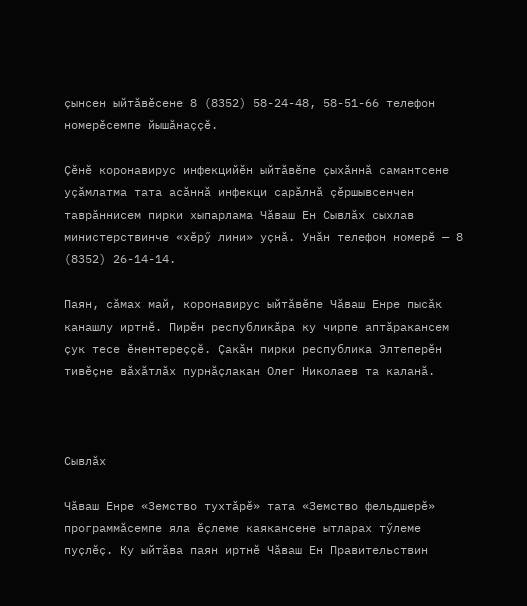ҫынсен ыйтӑвӗсене 8 (8352) 58-24-48, 58-51-66 телефон номерӗсемпе йышӑнаҫҫӗ.

Ҫӗнӗ коронавирус инфекцийӗн ыйтӑвӗпе ҫыхӑннӑ самантсене уҫӑмлатма тата асӑннӑ инфекци сарӑлнӑ ҫӗршывсенчен таврӑннисем пирки хыпарлама Чӑваш Ен Сывлӑх сыхлав министерствинче «хӗрӳ лини» уҫнӑ. Унӑн телефон номерӗ — 8 (8352) 26-14-14.

Паян, сӑмах май, коронавирус ыйтӑвӗпе Чӑваш Енре пысӑк канашлу иртнӗ. Пирӗн республикӑра ку чирпе аптӑракансем ҫук тесе ӗнентереҫҫӗ. Ҫакӑн пирки республика Элтеперӗн тивӗҫне вӑхӑтлӑх пурнӑҫлакан Олег Николаев та каланӑ.



Сывлӑх

Чӑваш Енре «Земство тухтӑрӗ» тата «Земство фельдшерӗ» программӑсемпе яла ӗҫлеме каякансене ытларах тӳлеме пуҫлӗҫ. Ку ыйтӑва паян иртнӗ Чӑваш Ен Правительствин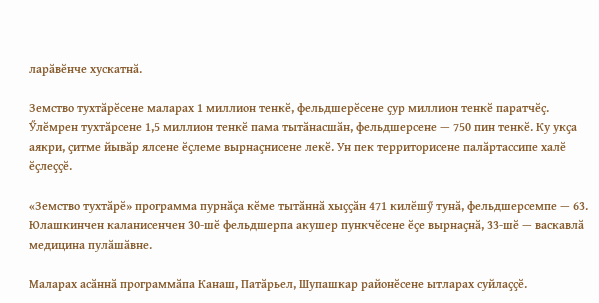ларӑвӗнче хускатнӑ.

Земство тухтӑрӗсене маларах 1 миллион тенкӗ, фельдшерӗсене ҫур миллион тенкӗ паратчӗҫ. Ӳлӗмрен тухтӑрсене 1,5 миллион тенкӗ пама тытӑнасшӑн, фельдшерсене — 750 пин тенкӗ. Ку укҫа аякри, ҫитме йывӑр ялсене ӗҫлеме вырнаҫнисене лекӗ. Ун пек территорисене палӑртассипе халӗ ӗҫлеҫҫӗ.

«Земство тухтӑрӗ» программа пурнӑҫа кӗме тытӑннӑ хыҫҫӑн 471 килӗшӳ тунӑ, фельдшерсемпе — 63. Юлашкинчен каланисенчен 30-шӗ фельдшерпа акушер пункчӗсене ӗҫе вырнаҫнӑ, 33-шӗ — васкавлӑ медицина пулӑшӑвне.

Маларах асӑннӑ программӑпа Канаш, Патӑрьел, Шупашкар районӗсене ытларах суйлаҫҫӗ.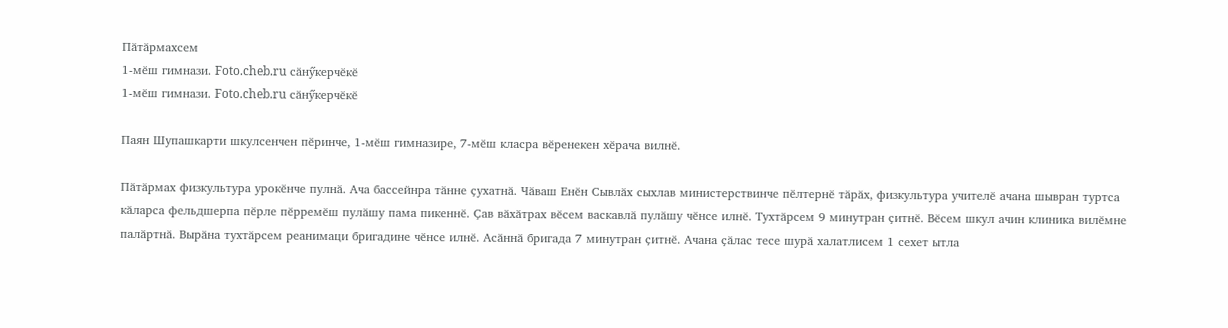Пӑтӑрмахсем
1-мӗш гимнази. Foto.cheb.ru сӑнӳкерчӗкӗ
1-мӗш гимнази. Foto.cheb.ru сӑнӳкерчӗкӗ

Паян Шупашкарти шкулсенчен пӗринче, 1-мӗш гимназире, 7-мӗш класра вӗренекен хӗрача вилнӗ.

Пӑтӑрмах физкультура урокӗнче пулнӑ. Ача бассейнра тӑнне ҫухатнӑ. Чӑваш Енӗн Сывлӑх сыхлав министерствинче пӗлтернӗ тӑрӑх, физкультура учителӗ ачана шывран туртса кӑларса фельдшерпа пӗрле пӗрремӗш пулӑшу пама пикеннӗ. Ҫав вӑхӑтрах вӗсем васкавлӑ пулӑшу чӗнсе илнӗ. Тухтӑрсем 9 минутран ҫитнӗ. Вӗсем шкул ачин клиника вилӗмне палӑртнӑ. Вырӑна тухтӑрсем реанимаци бригадине чӗнсе илнӗ. Асӑннӑ бригада 7 минутран ҫитнӗ. Ачана ҫӑлас тесе шурӑ халатлисем 1 сехет ытла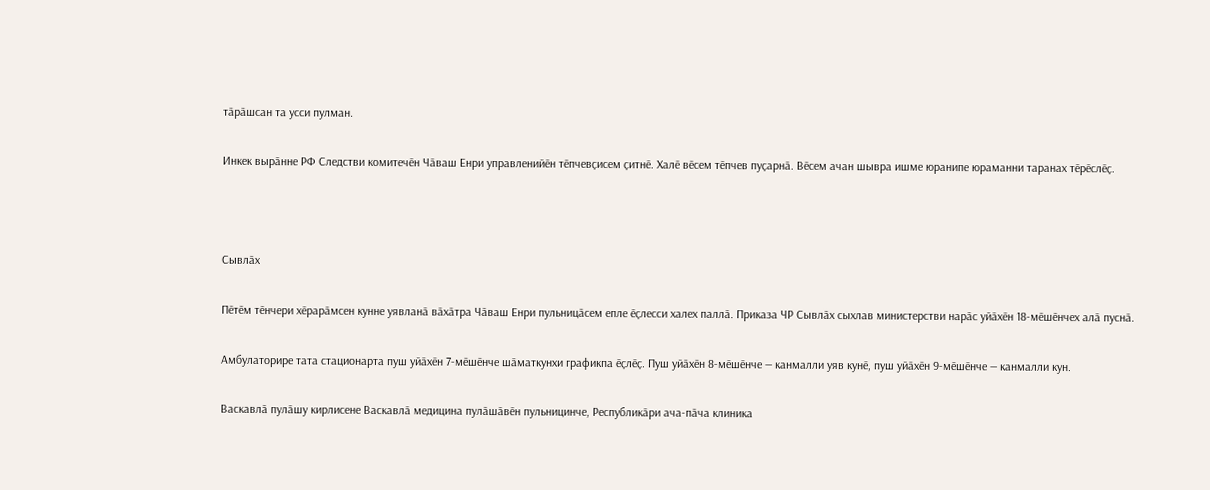тӑрӑшсан та усси пулман.

Инкек вырӑнне РФ Следстви комитечӗн Чӑваш Енри управленийӗн тӗпчевҫисем ҫитнӗ. Халӗ вӗсем тӗпчев пуҫарнӑ. Вӗсем ачан шывра ишме юранипе юраманни таранах тӗрӗслӗҫ.



Сывлӑх

Пӗтӗм тӗнчери хӗрарӑмсен кунне уявланӑ вӑхӑтра Чӑваш Енри пульницӑсем епле ӗҫлесси халех паллӑ. Приказа ЧР Сывлӑх сыхлав министерстви нарӑс уйӑхӗн 18-мӗшӗнчех алӑ пуснӑ.

Амбулаторире тата стационарта пуш уйӑхӗн 7-мӗшӗнче шӑматкунхи графикпа ӗҫлӗҫ. Пуш уйӑхӗн 8-мӗшӗнче — канмалли уяв кунӗ, пуш уйӑхӗн 9-мӗшӗнче — канмалли кун.

Васкавлӑ пулӑшу кирлисене Васкавлӑ медицина пулӑшӑвӗн пульницинче, Республикӑри ача-пӑча клиника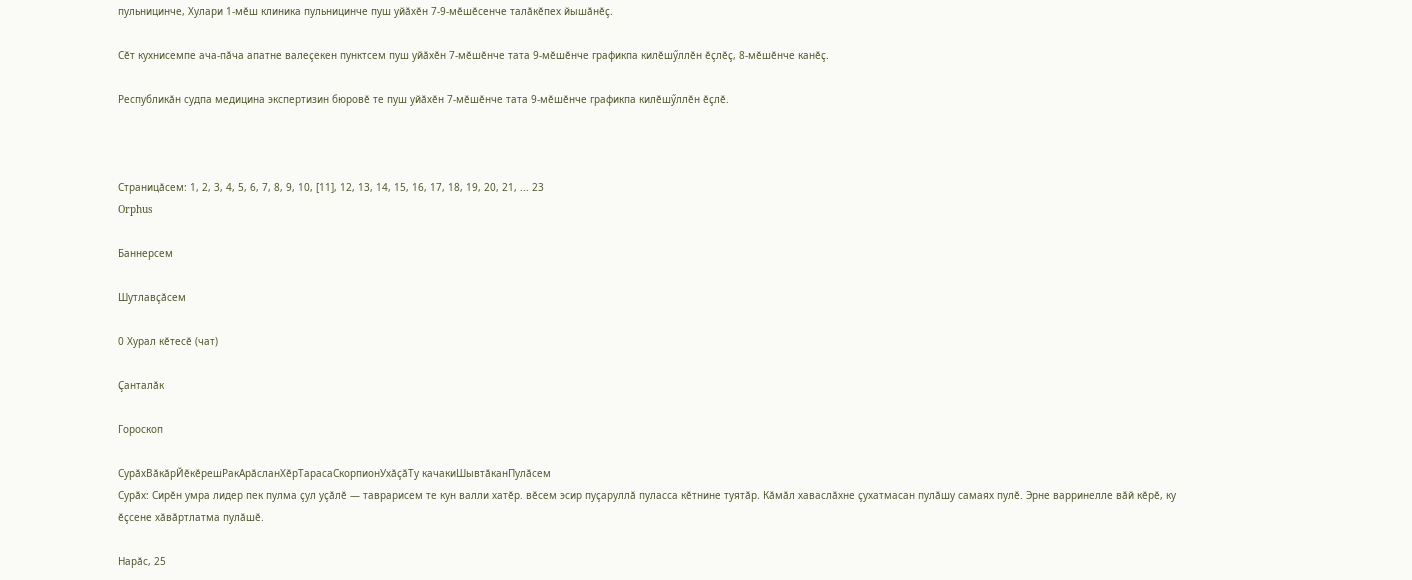пульницинче, Хулари 1-мӗш клиника пульницинче пуш уйӑхӗн 7-9-мӗшӗсенче талӑкӗпех йышӑнӗҫ.

Сӗт кухнисемпе ача-пӑча апатне валеҫекен пунктсем пуш уйӑхӗн 7-мӗшӗнче тата 9-мӗшӗнче графикпа килӗшӳллӗн ӗҫлӗҫ, 8-мӗшӗнче канӗҫ.

Республикӑн судпа медицина экспертизин бюровӗ те пуш уйӑхӗн 7-мӗшӗнче тата 9-мӗшӗнче графикпа килӗшӳллӗн ӗҫлӗ.



Страницӑсем: 1, 2, 3, 4, 5, 6, 7, 8, 9, 10, [11], 12, 13, 14, 15, 16, 17, 18, 19, 20, 21, ... 23
Orphus

Баннерсем

Шутлавҫӑсем

0 Хурал кӗтесӗ (чат)

Ҫанталӑк

Гороскоп

СурӑхВӑкӑрЙӗкӗрешРакАрӑсланХӗрТарасаСкорпионУхӑҫӑТу качакиШывтӑканПулӑсем
Сурӑх: Сирӗн умра лидер пек пулма ҫул уҫӑлӗ — таврарисем те кун валли хатӗр. вӗсем эсир пуҫаруллӑ пуласса кӗтнине туятӑр. Кӑмӑл хаваслӑхне ҫухатмасан пулӑшу самаях пулӗ. Эрне варринелле вӑй кӗрӗ, ку ӗҫсене хӑвӑртлатма пулӑшӗ.

Нарӑс, 25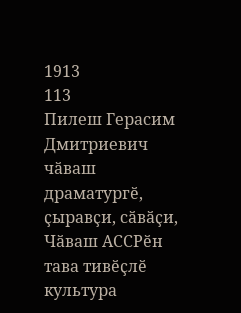1913
113
Пилеш Герасим Дмитриевич чӑваш драматургӗ, ҫыравҫи, сӑвӑҫи, Чӑваш АССРӗн тава тивӗҫлӗ культура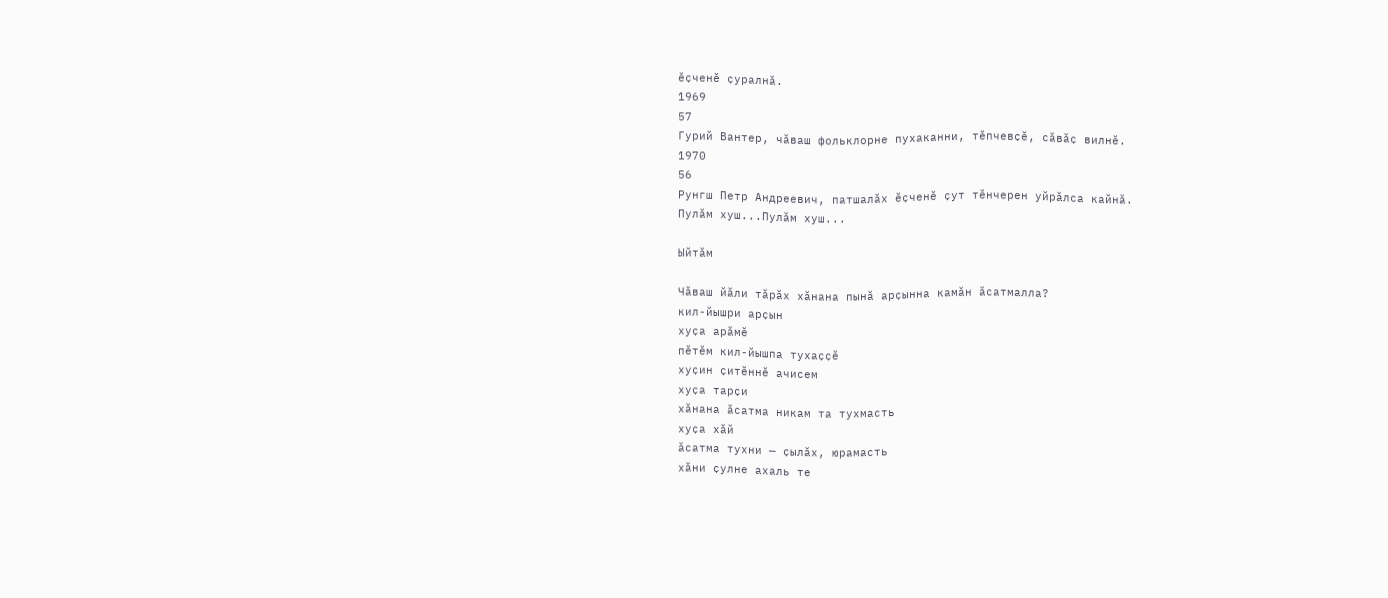ӗҫченӗ ҫуралнӑ.
1969
57
Гурий Вантер, чӑваш фольклорне пухаканни, тӗпчевҫӗ, сӑвӑҫ вилнӗ.
1970
56
Рунгш Петр Андреевич, патшалӑх ӗҫченӗ ҫут тӗнчерен уйрӑлса кайнӑ.
Пулӑм хуш...Пулӑм хуш...

Ыйтӑм

Чӑваш йӑли тӑрӑх хӑнана пынӑ арҫынна камӑн ӑсатмалла?
кил-йышри арҫын
хуҫа арӑмӗ
пӗтӗм кил-йышпа тухаҫҫӗ
хуҫин ҫитӗннӗ ачисем
хуҫа тарҫи
хӑнана ӑсатма никам та тухмасть
хуҫа хӑй
ӑсатма тухни — ҫылӑх, юрамасть
хӑни ҫулне ахаль те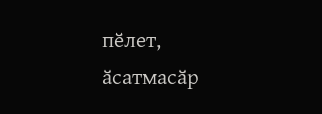пӗлет, ӑсатмасӑр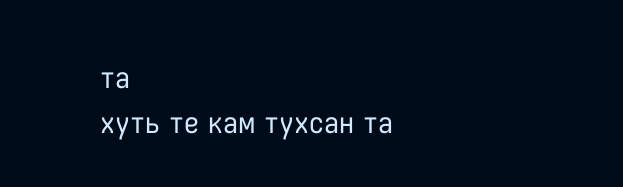та
хуть те кам тухсан та